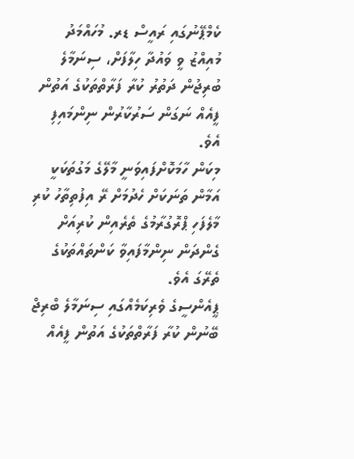ކެމްޕޭނުގައި ރައީސް ޑރ. މުހައްމަދު މުއިއްޒު ވީ ވައުދާ ހިލާފަށް، ސިނަމާލެ ބުރިޖުން ދަތުރު ކުރާ ފަރާތްތަކުގެ އަތުން ފީއެއް ނަގަން ސަރުކާރުން ނިންމައިފި އެވެ.
މިކަން ހާމަކޮށްފައިވަނީ މާލޭގެ މަގުތަކަކީ އަމާން ތަނަކަށް ހެދުމަށް ރޭ އިފުތިތާހު ކުރި މާލެފަހި ޕްރޮގުރާމުގެ ތެރެއިން ކުރިއަށް ގެންދަން ނިންމާފައިވާ ކަންތައްތަކުގެ ތެރޭގަ އެވެ.
ޕީއެންސީގެ ވެރިކަމެއްގައި ސިނަމާލެ ބްރިޖް ބޭނުން ކުރާ ފަރާތްތަކުގެ އަތުން ފީއެއް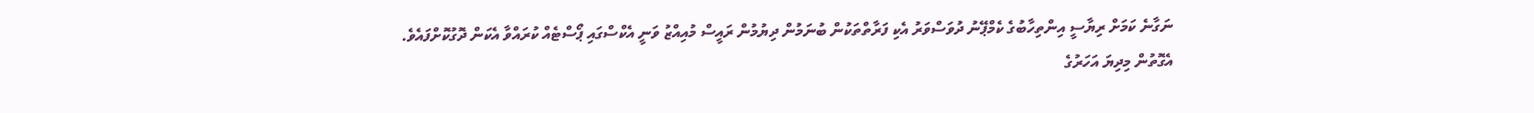ނަގާނެ ކަމަށް ރިޔާސީ އިންތިހާބުގެ ކެމްޕޭނު ދުވަސްވަރު އެކި ފަރާތްތަކުން ބުނަމުން ދިޔުމުން ރައީސް މުއިއްޒު ވަނީ އެކްސްގައި ޕޯސްޓެއް ކުރައްވާ އެކަން ދޮގުކޮށްފައެވެ.
އެގޮތުން މިދިޔަ އަހަރުގެ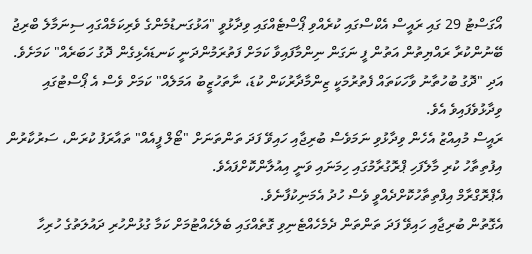އޯގަސްޓު 29 ގައި ރައީސް އެކްސްގައި ކުރެއްވި ޕޯސްޓެއްގައި ވިދާޅުވީ "އަޅުގަނޑުމެންގެ ވެރިކަމެއްގައި ސިނަމާލެ ބްރިޖު ބޭނުންކުރާ ރައްޔިތުން އަތުން ފީ ނަގަން ނިންމާފައިވާ ކަމަށް ފަތުރަމުންދަނީ ކަނޑައެޅިގެން ދޮގު ހަބަރެއް" ކަމަށެވެ. އަދި "ދޮގު ބުހުތާނު ވާހަކަތައް ފެތުރުމަކީ ޒިންމާދާރުކަން ކުޑަ، ނާތަހުޒީބު އަމަލެއް" ކަމަށް ވެސް އެ ޕޯސްޓުގައި ވިދާޅުވެފައިވެ އެވެ.
ރައީސް މުއިއްޒު އެހެން ވިދާޅުވި ނަމަވެސް ބުރިޖާއި ހައިވޭ ފަދަ ތަންތަނަށް "ޓޯލް ފީއެއް" ތައާރަފު ކުރަން، ސަރުކާރުން އިފުތިތާހު ކުރި މާލެފަހި ޕްރޮގުރާމުގައި ހިމަނައި ވަނީ އިއުލާންކޮށްފައެވެ.
އެޕްރޮގްރާމް އިފްތިތާހުކޮށްދެއްވީ ވެސް ހުދު އެމަނިކުފާނެވެ.
އެގޮތުން ބުރިޖާއި ހައިވޭ ފަދަ ތަންތަން ދެމެހެއްޓެނިވި ގޮތެއްގައި ބެލެހެއްޓުމަށް ކަމާ ގުޅުންހުރި ދައުލަތުގެ ހުރިހާ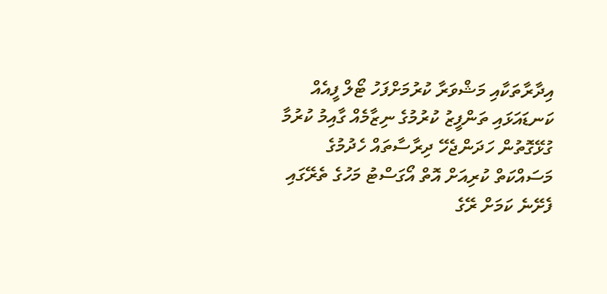އިދާރާތަކާއި މަޝްވަރާ ކުރުމަށްފަހު ޓޯލް ފީއެއް ކަނޑައަޅައި ތަންފީޒު ކުރުމުގެ ނިޒާމެއް ގާއިމު ކުރުމާ ގުޅޭގޮތުން ހަދަންޖެހޭ ދިރާސާތައް ހެދުމުގެ މަސައްކަތް ކުރިއަށް އޮތް އޯގަސްޓު މަހުގެ ތެރޭގައި ފެށޭނެ ކަމަށް ރޭގެ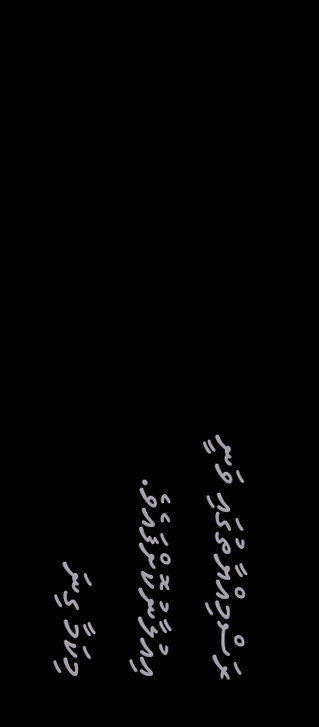ރަސްމިއްޔާތުގައި ވަނީ އިއުލާނުކޮށްފައެވެ.
މިކަމާ ގިނަ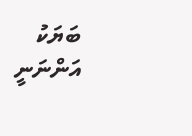ބަޔަކު އަންނަނީ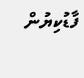ފާޑުކިޔުން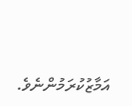އަމާޒުކުރަމުންނެވެ.